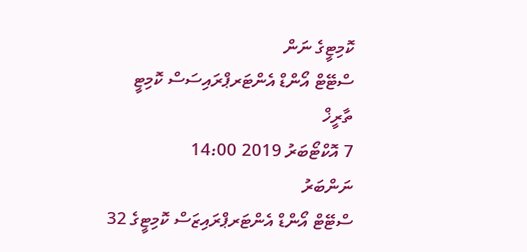ކޮމިޓީގެ ނަން
ސްޓޭޓް އޯންޑް އެންޓަރޕްރައިސަސް ކޮމިޓީ
ތާރީޚް
7 އޮކްޓޯބަރު 2019 14:00
ނަންބަރު
ސްޓޭޓް އޯންޑް އެންޓަރޕްރައިޒަސް ކޮމިޓީގެ 32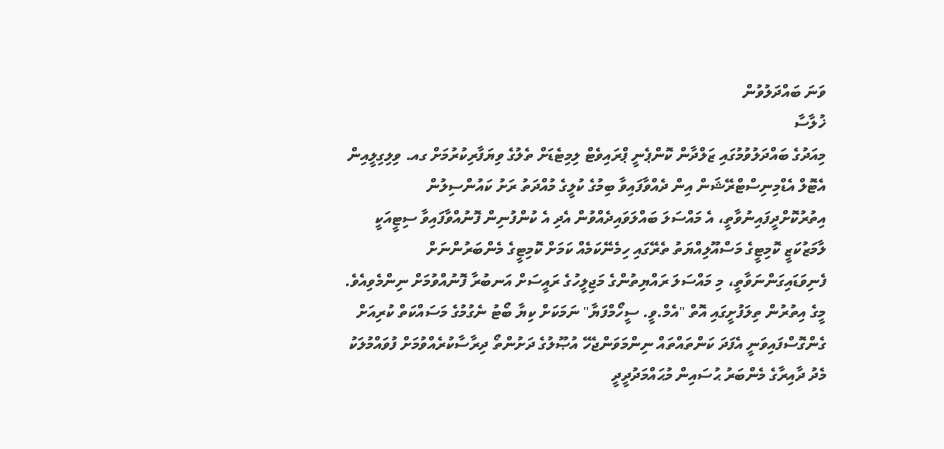ވަނަ ބައްދަލުވުން
ޚުލާސާ
މިއަދުގެ ބައްދަލުވުމުގައި ޒަލްދާން ކޮންޕެނީ ޕްރައިވެޓް ލިމިޓެޑަށް ތެލުގެ ވިޔަފާރިކުރުމަށް ގއ. ވިލިގިލީއިން އެޓޮލް އެޑްމިނިސްޓްރޭޝަން އިން ދެއްވާފައިވާ ބިމުގެ ކުލީގެ މުއްދަތު ރަށު ކައުންސިލުން އިތުރުކޮށްދީފައިނުވާތީ، އެ މައްސަލަ ބައްލަވައިދެއްވުން އެދި އެ ކުންފުނިން ފޮނުއްވާފައިވާ ސިޓީއަކީ ލާމަޒުކަޒީ ކޮމިޓީގެ މަސްއޫލިއްޔަތު ތެރޭގައި ހިމެނޭކަމެއް ކަމަށް ކޮމިޓީގެ މެންބަރުންނަށް ފެނިވަޑައިގަންނަވާތީ، މި މައްސަލަ ރައްޔިތުންގެ މަޖިލީހުގެ ރައީސަށް އަނބުރާ ފޮނުއްވުމަށް ނިންމެވިއެވެ. މީގެ އިތުރުން ތިލަފުށީގައި އޮތް "އެމް.ވީ. ސީހޯމްފަޔާ" ނަމަކަށް ކިޔާ ބޯޓު ނެގުމުގެ މަސައްކަތް ކުރިއަށް ގެންގޮސްފައިވަނީ އެފަދަ ކަންތައްތައް ނިންމަވަންޖެހޭ އުޞޫލުގެ ދަށުންތޯ ދިރާސާކުރެއްވުމަށް ފުވައްމުލަކު މެދު ދާއިރާގެ މެންބަރު ޙުސައިން މުޙައްމަދުދީދީ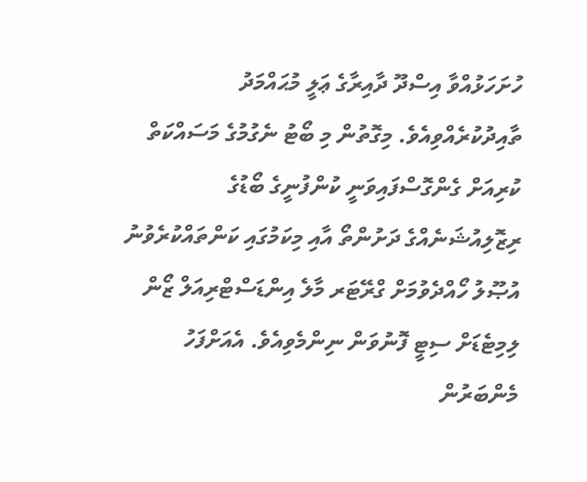ހުށަހަޅުއްވާ އިސްދޫ ދާއިރާގެ ޢަލީ މުޙައްމަދު ތާއިދުކުރެއްވިއެވެ. މިގޮތުން މި ބޯޓު ނެގުމުގެ މަސައްކަތް ކުރިއަށް ގެންގޮސްފައިވަނީ ކުންފުނީގެ ބޯޑުގެ ރިޒޮލިއުޝަނެއްގެ ދަށުންތޯ އާއި މިކަމުގައި ކަންތައްކުރެވުނު އުޞޫލު ހޯއްދެވުމަށް ގްރޭޓަރ މާލެ އިންޑަސްޓްރިއަލް ޒޯން ލިމިޓެޑަށް ސިޓީ ފޮނުވަން ނިންމެވިއެވެ. އެއަށްފަހު މެންބަރުން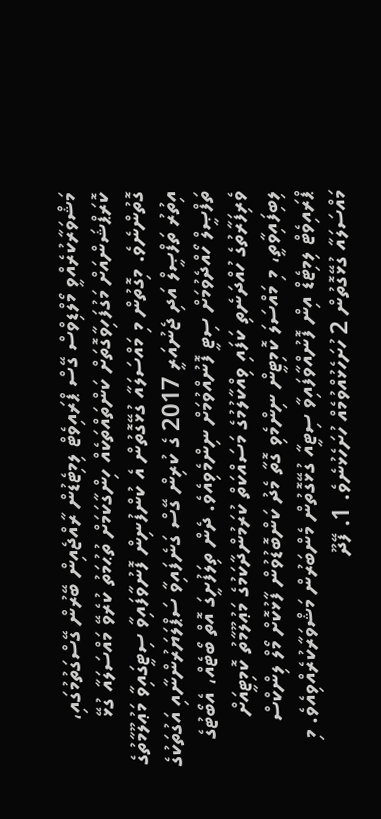މަޝްވަރާކުރެއްވީ މޯލްޑިވްސް ގޭސް ޕްރައިވެޓް ލިމިޓެޑުން ރާއްޖެއިން ބޭރުން ގޭސްގަތުމުގައި، ކޮރަޕްޝަންއަށް މަގުފަހިވާގޮތަށް ކަންތައްތަކެއް ހިންގާކަމަށް ތުޙުމަތު ކުރެވޭ މައްސަލައާ ގުޅޭ ގޮތުންނެވެ. މިގޮތުން މި މައްސަލައާ ގުޅޭގޮތުން އެ ކުންފުނިން ފޮނުވާފައިވާ ސިޓީގައިވާ މަޢުލޫމާތުގެ އިތުރު ތަފްޞީލް އަދި ޖެނުއަރީ 2017 ގެ ކުރިން ގޭސް ގަނެފައިވާ ސަޕްލަޔަރުންނާއި އަގުތަކުގެ ތަފްޞީލް ހޯއްދެވުމަށް ސިޓީ ފޮނުއްވުމަށް ނިންމެވިއެވެ. ދެން ތިލަފުށީގަ އޮތް ބޯޓެއް، އެބޯޓުގެ ވެރިފަރާތުގެ ހުއްދަނެތި ކަފައި ވިއްކާލުމުގެ މަސައްކަތް ކުރަމުންދާކަމުގެ މަޢުލޫމާތު ކޮމިޓީއަށް ލިބިފައިވާތީ، މި މައްސަލަ ކޮމިޓީން ނިންމެވި ގޮތާ މެދު ކަންބޮޑުވުން ފާޅުކޮށް މޯލް ލިންކްސް ޕްރައިވެޓް ލިމިޓެޑް އިން ފޮނުއްވާފައިވާ ސިޓީއާ ގުޅޭގޮތުން މެންބަރުން މަޝްވަރާކުރެއްވިއެވެ. މި މައްސަލައާ ގުޅޭގޮތުން 2 ހުށަހެޅުއްވުމެއް ހުށަހެޅުނެވެ. 1. ފޭދޫ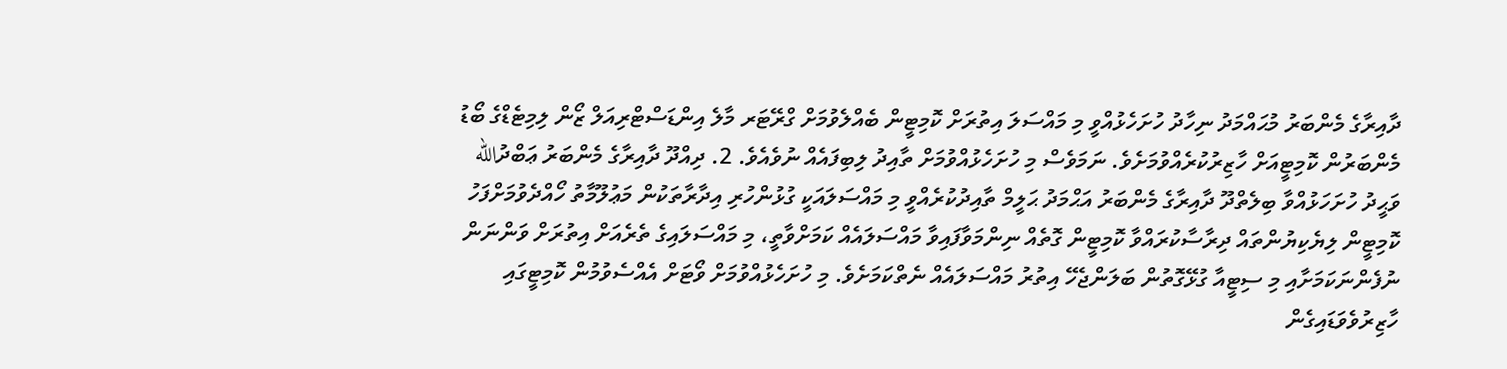ދާއިރާގެ މެންބަރު މުޙައްމަދު ނިހާދު ހުށަހެޅުއްވީ މި މައްސަލަ އިތުރަށް ކޮމިޓީން ބެއްލެވުމަށް ގްރޭޓަރ މާލެ އިންޑަސްޓްރިއަލް ޒޯން ލިމިޓެޑްގެ ބޯޑު މެންބަރުން ކޮމިޓީއަށް ހާޒިރުކުރެއްވުމަށެވެ. ނަމަވެސް މި ހުށަހެޅުއްވުމަށް ތާއިދު ލިބިފައެއް ނުވެއެވެ. 2. ދިއްދޫ ދާއިރާގެ މެންބަރު ޢަބްދުالله ވަޙީދު ހުށަހަޅުއްވާ ބިލެތްދޫ ދާއިރާގެ މެންބަރު އަޙްމަދު ޙަލީމް ތާއިދުކުރެއްވީ މި މައްސަލައަކީ ގުޅުންހުރި އިދާރާތަކުން މަޢުލޫމާތު ހޯއްދެވުމަށްފަހު ކޮމިޓީން ލިޔެކިޔުންތައް ދިރާސާކުރައްވާ ކޮމިޓީން ގޮތެއް ނިންމަވާފައިވާ މައްސަލައެއް ކަމަށްވާތީ، މި މައްސަލައިގެ ތެރެއަށް އިތުރަށް ވަންނަން ނުފެންނަކަމަށާއި މި ސިޓީއާ ގުޅޭގޮތުން ބަލަންޖެހޭ އިތުރު މައްސަލައެއް ނެތްކަމަށެވެ. މި ހުށަހެޅުއްވުމަށް ވޯޓަށް އެއްސެވުމުން ކޮމިޓީގައި ހާޒިރުވެވަޑައިގެން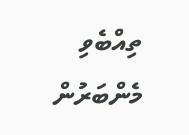ތިއްބެވި މެންބަރުން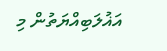އަޣުލަބިއްޔަތުން މި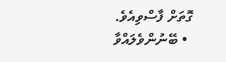ގޮތަށް ފާސްވިއެވެ.
  • ބޭނުންވެލައްވާ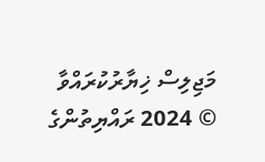މަޖިލިސް ޚިޔާރުކުރައްވާ
© 2024 ރައްޔިތުންގެ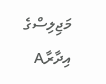މަޖިލިސްގެ އިދާރާA